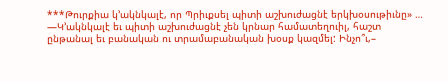***Թուրքիա կ’ակնկալէ, որ Պրիւքսել պիտի աշխուժացնէ երկխօսութիւնը» …
—Կ’ակնկալէ եւ պիտի աշխուժացնէ չեն կրնար համատեղուիլ, հաշտ ընթանալ եւ բանական ու տրամաբանական խօսք կազմել: Ինչո՞ւ,–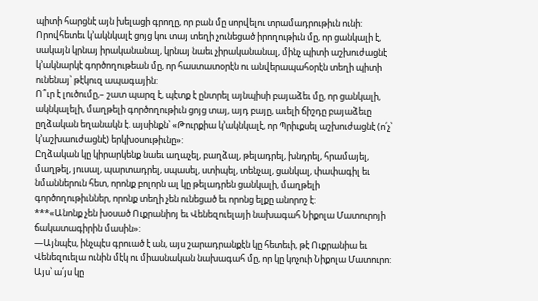պիտի հարցնէ այն խելացի գրողը, որ բան մը սորվելու տրամադրութիւն ունի: Որովհետեւ կ’ակնկալէ ցոյց կու տայ տեղի չունեցած իրողութիւն մը, որ ցանկալի է, սակայն կրնայ իրականանալ, կրնայ նաեւ չիրականանալ, մինչ պիտի աշխուժացնէ կ’ակնարկէ գործողութեան մը, որ հաստատօրէն ու անվերապահօրէն տեղի պիտի ունենայ՝ թէկուզ ապագային:
Ո՞ւր է լուծումը,– շատ պարզ է, պէտք է ընտրել այնպիսի բայաձեւ մը, որ ցանկալի, ակնկալելի, մաղթելի գործողութիւն ցոյց տայ, այդ բայը, աւելի ճիշդը բայաձեւը ըղձական եղանակն է. այսինքն՝ «Թուրքիա կ’ակնկալէ, որ Պրիւքսել աշխուժացնէ (ո՛չ՝ կ’աշխաուժացնէ) երկխօսութիւնը»:
Ըղձական կը կիրարկենք նաեւ աղաչել, բաղձալ, թելադրել, խնդրել, հրամայել, մաղթել, յուսալ, պարտադրել, սպասել, ստիպել, տենչալ, ցանկալ, փափագիլ եւ նմաններուն հետ, որոնք բոլորն ալ կը թելադրեն ցանկալի, մաղթելի գործողութիւններ, որոնք տեղի չեն ունեցած եւ որոնց ելքը անորոշ է:
***«Անոնք չեն խօսած Ուքրանիոյ եւ Վենեզուելայի նախագահ Նիքոլա Մատուրոյի ճակատագիրին մասին»:
—Այնպէս, ինչպէս գրուած է ան, այս շարադրանքէն կը հետեւի, թէ Ուքրանիա եւ Վենեզուելա ունին մէկ ու միասնական նախագահ մը, որ կը կոչուի Նիքոլա Մատուրո: Այս՝ ա՛յս կը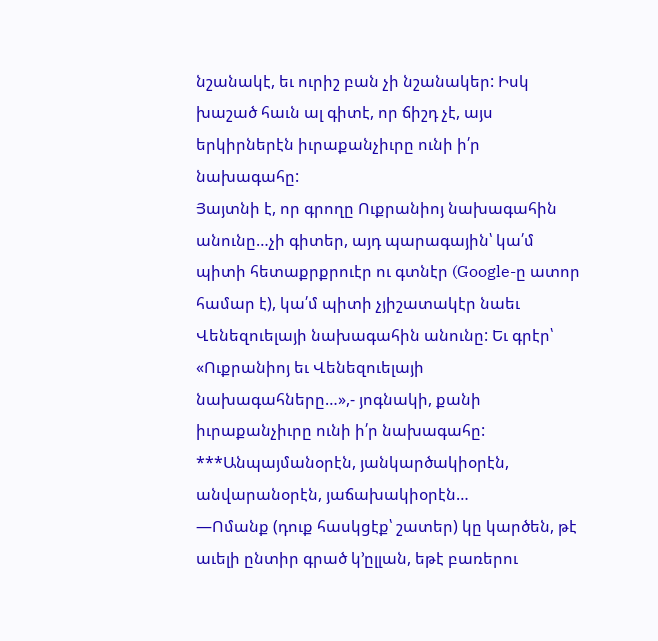նշանակէ, եւ ուրիշ բան չի նշանակեր: Իսկ խաշած հաւն ալ գիտէ, որ ճիշդ չէ, այս երկիրներէն իւրաքանչիւրը ունի ի՛ր նախագահը:
Յայտնի է, որ գրողը Ուքրանիոյ նախագահին անունը…չի գիտեր, այդ պարագային՝ կա՛մ պիտի հետաքրքրուէր ու գտնէր (Google-ը ատոր համար է), կա՛մ պիտի չյիշատակէր նաեւ Վենեզուելայի նախագահին անունը: Եւ գրէր՝
«Ուքրանիոյ եւ Վենեզուելայի նախագահները…»,- յոգնակի, քանի իւրաքանչիւրը ունի ի՛ր նախագահը:
***Անպայմանօրէն, յանկարծակիօրէն, անվարանօրէն, յաճախակիօրէն…
—Ոմանք (դուք հասկցէք՝ շատեր) կը կարծեն, թէ աւելի ընտիր գրած կ’ըլլան, եթէ բառերու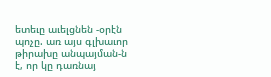ետեւը աւելցնեն -օրէն պոչը. առ այս գլխաւոր թիրախը անպայման-ն է, որ կը դառնայ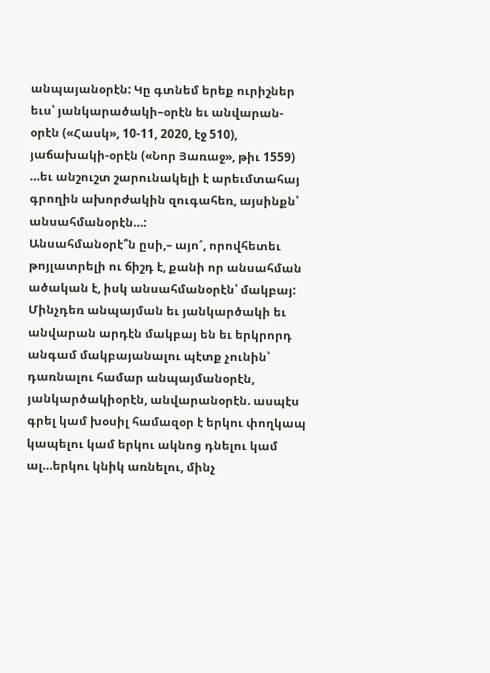անպայանօրէն: Կը գտնեմ երեք ուրիշներ եւս՝ յանկարածակի–օրէն եւ անվարան-օրէն («Հասկ», 10-11, 2020, էջ 510), յաճախակի-օրէն («Նոր Յառաջ», թիւ 1559) …եւ անշուշտ շարունակելի է արեւմտահայ գրողին ախորժակին զուգահեռ, այսինքն՝ անսահմանօրէն…:
Անսահմանօրէ՞ն ըսի,– այո՜, որովհետեւ թոյլատրելի ու ճիշդ է, քանի որ անսահման ածական է, իսկ անսահմանօրէն՝ մակբայ: Մինչդեռ անպայման եւ յանկարծակի եւ անվարան արդէն մակբայ են եւ երկրորդ անգամ մակբայանալու պէտք չունին՝ դառնալու համար անպայմանօրէն, յանկարծակիօրէն, անվարանօրէն. ասպէս գրել կամ խօսիլ համազօր է երկու փողկապ կապելու կամ երկու ակնոց դնելու կամ ալ…երկու կնիկ առնելու, մինչ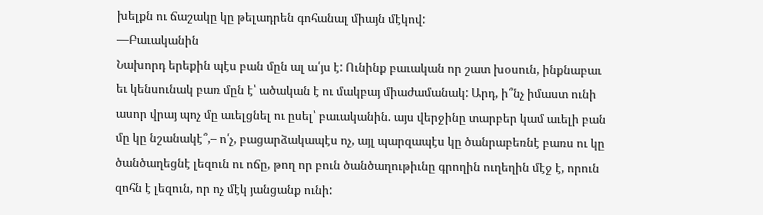խելքն ու ճաշակը կը թելադրեն գոհանալ միայն մէկով:
—Բաւականին
Նախորդ երեքին պէս բան մըն ալ ա՛յս է: Ունինք բաւական որ շատ խօսուն, ինքնաբաւ եւ կենսունակ բառ մըն է՝ ածական է ու մակբայ միաժամանակ: Արդ, ի՞նչ իմաստ ունի ասոր վրայ պոչ մը աւելցնել ու ըսել՝ բաւականին. այս վերջինը տարբեր կամ աւելի բան մը կը նշանակէ՞,– ո՛չ, բացարձակապէս ոչ, այլ պարզապէս կը ծանրաբեռնէ բառս ու կը ծանծաղեցնէ լեզուն ու ոճը, թող որ բուն ծանծաղութիւնը գրողին ուղեղին մէջ է, որուն զոհն է լեզուն, որ ոչ մէկ յանցանք ունի: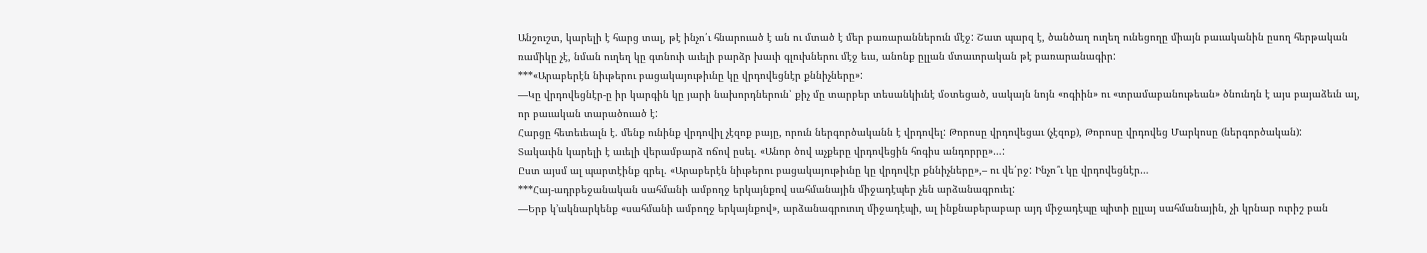Անշուշտ, կարելի է հարց տալ, թէ ինչո՛ւ հնարուած է ան ու մտած է մեր բառարաններուն մէջ: Շատ պարզ է, ծանծաղ ուղեղ ունեցողը միայն բաւականին ըսող հերթական ռամիկը չէ, նման ուղեղ կը գտնուի աւելի բարձր խաւի գլուխներու մէջ եւս, անոնք ըլլան մտաւորական թէ բառարանագիր:
***«Արաբերէն նիւթերու բացակայութիւնը կը վրդովեցնէր քննիչները»:
—Կը վրդովեցնէր-ը իր կարգին կը յարի նախորդներուն՝ քիչ մը տարբեր տեսանկիւնէ մօտեցած, սակայն նոյն «ոգիին» ու «տրամաբանութեան» ծնունդն է այս բայաձեւն ալ, որ բաւական տարածուած է:
Հարցը հետեւեալն է. մենք ունինք վրդովիլ չէզոք բայը, որուն ներգործականն է վրդովել: Թորոսը վրդովեցաւ (չէզոք), Թորոսը վրդովեց Մարկոսը (ներգործական):
Տակաւին կարելի է աւելի վերամբարձ ոճով ըսել. «Անոր ծով աչքերը վրդովեցին հոգիս անդորրը»…:
Ըստ այսմ ալ պարտէինք գրել. «Արաբերէն նիւթերու բացակայութիւնը կը վրդովէր քննիչները»,– ու վե՛րջ: Ինչո՞ւ կը վրդովեցնէր…
***Հայ-ադրբեջանական սահմանի ամբողջ երկայնքով սահմանային միջադէպեր չեն արձանագրուել:
—Երբ կ’ակնարկենք «սահմանի ամբողջ երկայնքով», արձանագրուուղ միջադէպի, ալ ինքնաբերաբար այդ միջադէպը պիտի ըլլայ սահմանային, չի կրնար ուրիշ բան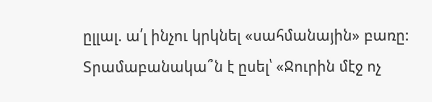ըլլալ. ա՛լ ինչու կրկնել «սահմանային» բառը:
Տրամաբանակա՞ն է ըսել՝ «Ջուրին մէջ ոչ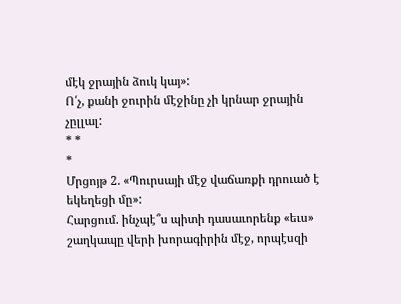մէկ ջրային ձուկ կայ»:
Ո՛չ, քանի ջուրին մէջինը չի կրնար ջրային չըլլալ:
* *
*
Մրցոյթ 2. «Պուրսայի մէջ վաճառքի դրուած է եկեղեցի մը»:
Հարցում. ինչպէ՞ս պիտի դասաւորենք «եւս» շաղկապը վերի խորագիրին մէջ, որպէսզի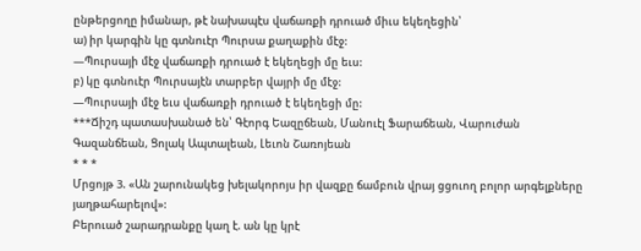ընթերցողը իմանար, թէ նախապէս վաճառքի դրուած միւս եկեղեցին՝
ա) իր կարգին կը գտնուէր Պուրսա քաղաքին մէջ:
—Պուրսայի մէջ վաճառքի դրուած է եկեղեցի մը եւս:
բ) կը գտնուէր Պուրսայէն տարբեր վայրի մը մէջ:
—Պուրսայի մէջ եւս վաճառքի դրուած է եկեղեցի մը:
***Ճիշդ պատասխանած են՝ Գէորգ Եազըճեան, Մանուէլ Ֆարաճեան, Վարուժան Գազանճեան, Ցոլակ Ապտալեան, Լեւոն Շառոյեան
* * *
Մրցոյթ 3. «Ան շարունակեց խելակորոյս իր վազքը ճամբուն վրայ ցցուող բոլոր արգելքները յաղթահարելով»:
Բերուած շարադրանքը կաղ է. ան կը կրէ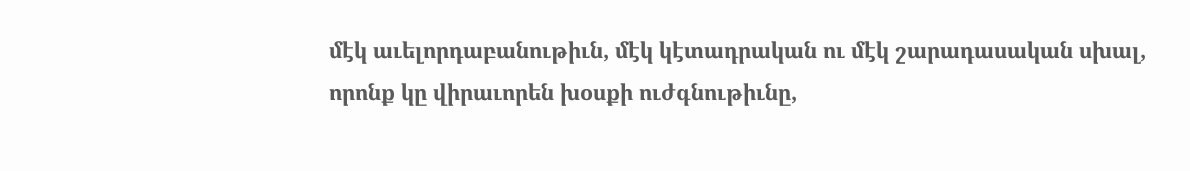մէկ աւելորդաբանութիւն, մէկ կէտադրական ու մէկ շարադասական սխալ, որոնք կը վիրաւորեն խօսքի ուժգնութիւնը,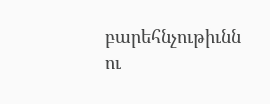բարեհնչութիւնն ու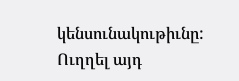կենսունակութիւնը:
Ուղղել այդ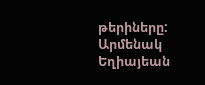թերիները:
Արմենակ Եղիայեան